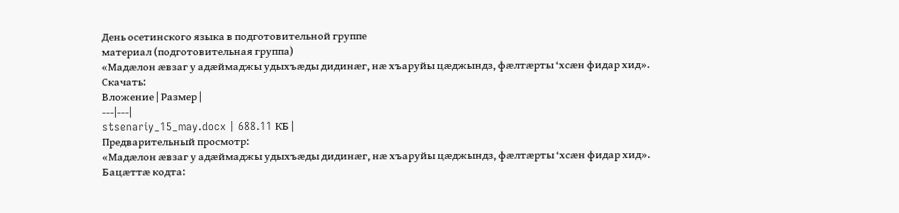День осетинского языка в подготовительной группе
материал (подготовительная группа)
«Мадæлон æвзаг у адæймаджы удыхъæды дидинæг, нæ хъаруйы цæджындз, фæлтæрты ‘хсæн фидар хид».
Скачать:
Вложение | Размер |
---|---|
stsenariy_15_may.docx | 688.11 КБ |
Предварительный просмотр:
«Мадæлон æвзаг у адæймаджы удыхъæды дидинæг, нæ хъаруйы цæджындз, фæлтæрты ‘хсæн фидар хид».
Бацæттæ кодта: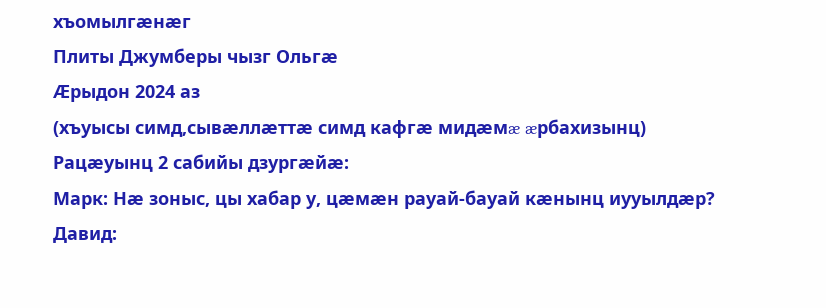хъомылгæнæг
Плиты Джумберы чызг Ольгæ
Æрыдон 2024 аз
(хъуысы симд,сывæллæттæ симд кафгæ мидæмæ æрбахизынц)
Рацæуынц 2 сабийы дзургæйæ:
Марк: Нæ зоныс, цы хабар у, цæмæн рауай-бауай кæнынц иууылдæр?
Давид: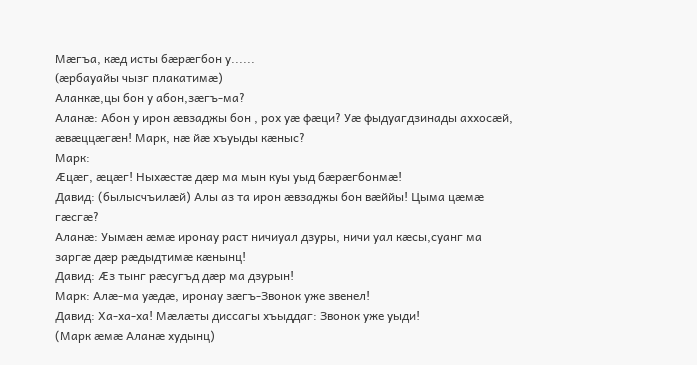Мæгъа, кæд исты бæрæгбон у......
(æрбауайы чызг плакатимæ)
Аланкæ,цы бон у абон,зæгъ-ма?
Аланæ: Абон у ирон æвзаджы бон , рох уæ фæци? Уæ фыдуагдзинады аххосæй, æвæццæгæн! Марк, нæ йæ хъуыды кæныс?
Марк:
Æцæг, æцæг! Ныхæстæ дæр ма мын куы уыд бæрæгбонмæ!
Давид: (былысчъилæй) Алы аз та ирон æвзаджы бон вæййы! Цыма цæмæ гæсгæ?
Аланæ: Уымæн æмæ иронау раст ничиуал дзуры, ничи уал кæсы,суанг ма заргæ дæр рæдыдтимæ кæнынц!
Давид: Æз тынг рæсугъд дæр ма дзурын!
Марк: Алæ-ма уæдæ, иронау зæгъ-Звонок уже звенел!
Давид: Ха-ха-ха! Мæлæты диссагы хъыддаг: Звонок уже уыди!
(Марк æмæ Аланæ худынц)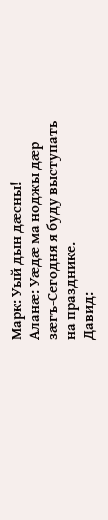Марк: Уый дын дæсны!
Аланæ: Уæдæ ма ноджы дæр зæгъ-Сегодня я буду выступать на празднике.
Давид: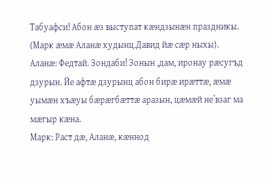Табуафси! Абон æз выступат кæндзынæн праздникы.
(Марк æмæ Аланæ худынц.Давид йæ сæр ныхы).
Аланæ: Федтай. Зондаби! Зонын ,дам, иронау рæсугъд дзурын. Йе афтæ дзурынц абон бирæ ирæттæ, æмæ уымæн хъæуы бæрæгбæттæ аразын, цæмæй не’взаг ма мæгыр кæна.
Марк: Раст дæ, Аланæ, кæннод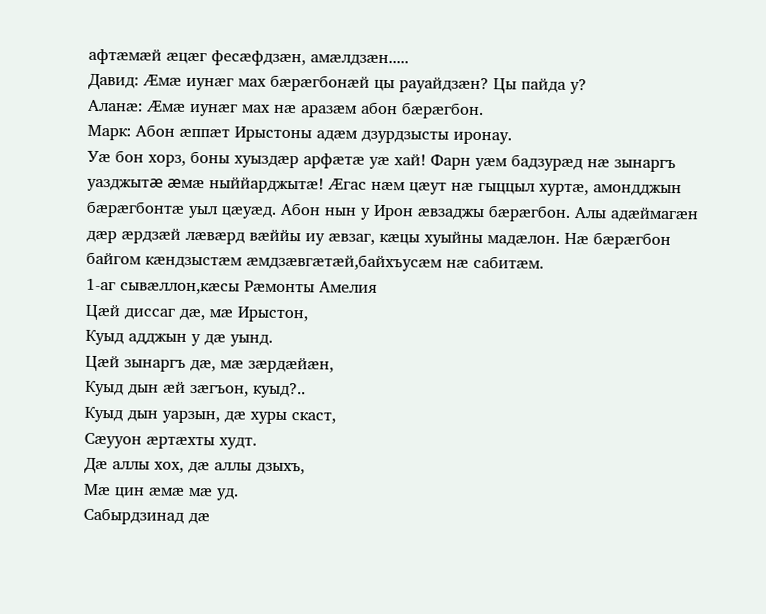афтæмæй æцæг фесæфдзæн, амæлдзæн.....
Давид: Æмæ иунæг мах бæрæгбонæй цы рауайдзæн? Цы пайда у?
Аланæ: Æмæ иунæг мах нæ аразæм абон бæрæгбон.
Марк: Абон æппæт Ирыстоны адæм дзурдзысты иронау.
Уæ бон хорз, боны хуыздæр арфæтæ уæ хай! Фарн уæм бадзурæд нæ зынаргъ уазджытæ æмæ ныййарджытæ! Æгас нæм цæут нæ гыццыл хуртæ, амондджын бæрæгбонтæ уыл цæуæд. Абон нын у Ирон æвзаджы бæрæгбон. Алы адæймагæн дæр æрдзæй лæвæрд вæййы иу æвзаг, кæцы хуыйны мадæлон. Нæ бæрæгбон байгом кæндзыстæм æмдзæвгæтæй,байхъусæм нæ сабитæм.
1-аг сывæллон,кæсы Рæмонты Амелия
Цӕй диссаг дӕ, мӕ Ирыстон,
Куыд адджын у дӕ уынд.
Цӕй зынаргъ дӕ, мӕ зӕрдӕйӕн,
Куыд дын ӕй зӕгъон, куыд?..
Куыд дын уарзын, дӕ хуры скаст,
Сӕууон ӕртӕхты худт.
Дӕ аллы хох, дӕ аллы дзыхъ,
Мӕ цин ӕмӕ мӕ уд.
Сабырдзинад дӕ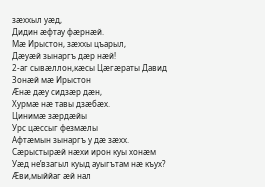зӕххыл уӕд,
Дидин ӕфтау фӕрнӕй.
Мӕ Ирыстон, зӕххы цъарыл,
Дӕуӕй зынаргъ дӕр нӕй!
2-аг сывæллон,кæсы Цæгæраты Давид
Зонæй мæ Ирыстон
Æнæ дæу сидзæр дæн,
Хурмæ нæ тавы дзæбæх.
Цинимæ зæрдæйы
Урс цæссыг фезмæлы
Афтæмын зынаргъ у дæ зæхх.
Сæрыстырæй нæхи ирон куы хонæм
Уæд не’взагыл куыд ауыгътам нæ къух?
Æви,мыййаг æй нал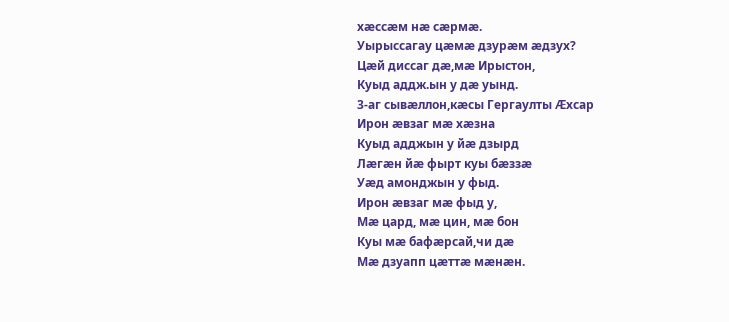хæссæм нæ сæрмæ.
Уырыссагау цæмæ дзурæм æдзух?
Цæй диссаг дæ,мæ Ирыстон,
Куыд аддж.ын у дæ уынд.
3-аг сывæллон,кæсы Гергаулты Æхсар
Ирон æвзаг мæ хæзна
Куыд адджын у йæ дзырд
Лæгæн йæ фырт куы бæззæ
Уæд амонджын у фыд.
Ирон æвзаг мæ фыд у,
Мæ цард, мæ цин, мæ бон
Куы мæ бафæрсай,чи дæ
Мæ дзуапп цæттæ мæнæн.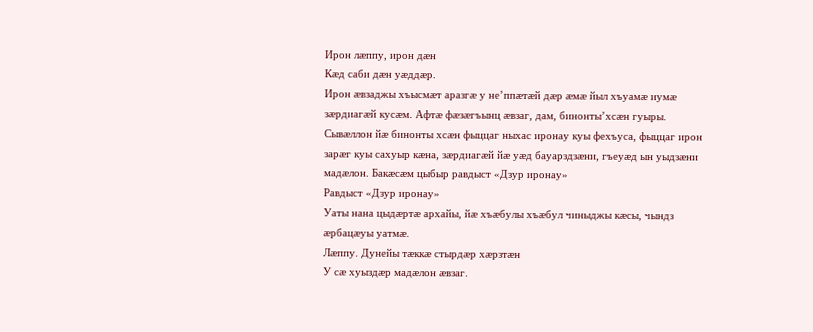Ирон лæппу, ирон дæн
Кæд саби дæн уæддæр.
Ирон æвзаджы хъысмæт аразгæ у не’ппæтæй дæр æмæ йыл хъуамæ иумæ зæрдиагæй кусæм. Афтæ фæзæгъынц æвзаг, дам, бинонты’хсæн гуыры. Сывæллон йæ бинонты хсæн фыццаг ныхас иронау куы фехъуса, фыццаг ирон зарæг куы сахуыр кæна, зæрдиагæй йæ уæд бауарздзæни, гъеуæд ын уыдзæни мадæлон. Бакæсæм цыбыр равдыст «Дзур иронау»
Равдыст «Дзур иронау»
Уаты нана цыдæртæ архайы, йæ хъæбулы хъæбул чиныджы кæсы, чындз æрбацæуы уатмæ.
Лæппу. Дунейы тæккæ стырдæр хæрзтæн
У сæ хуыздæр мадæлон æвзаг.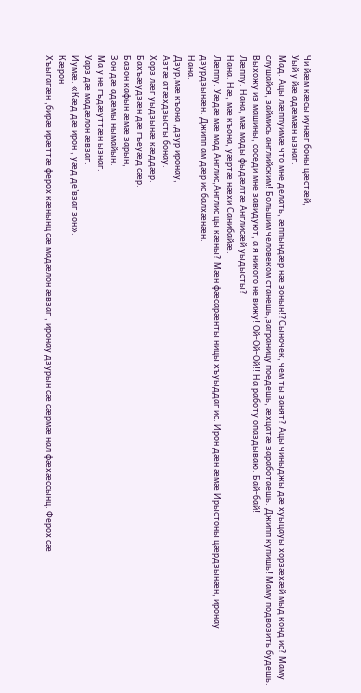Чи йæм кæсы иунæг боны цæстæй,
Уый у йæ адæмæн ызнаг.
Мад. Ацы лæппуимæ что мне делать, æппындæр нæ зонын!?Сыночек, чем ты занят? Ацы чиныджы дæ хуыцауы хорзæхæй мыд конд ис? Маму слушайся, займись английским! Большим человеком станешь,заграницу поедешь, æхцатæ заработаешь. Джипп купишь! Маму подвозить будешь. Выхожу из машины, соседи мне завидуют, а я никого не вижу! Ой-Ой-Ой!! На работу опаздываю. Бай-бай!
Лæппу. Нана, мæ мады фыдæлтæ Англисæй уыдысты?
Нана. Нæ, мæ къона, уæртæ нæхи Санибайæ.
Лæппу. Уæдæ мæ мад Англис,Англис цы кæны? Мæн фæсарæнты ницы хъуыддаг ис. Ирон дæн æмæ Ирыстоны цæрдзынæн, иронау дзурдзынæн. Джипп ам дæр ис балхæнæн.
Нана.
Дзур,мæ къона ,дзур иронау,
Азтæ атæхдзысты бонау.
Хорз лæг уыдзынæ кæддæр.
Бахъæудзæн дæ гъеуæд сæр.
Базон кафын æмæ зарын,
Зон дæ адæмы нымайын.
Ма у не гъдæуттæн ызнаг.
Уарз дæ мадæлон æвзаг.
Иумæ. «Кæд дæ ирон , уæд де’взаг зон».
Кæрон
Хъыгагæн ,бирæ ирæттæ ферох кæнынц сæ мадæлон æвзаг , иронау дзурын сæ сæрмæ нал фæхæссынц. Ферох сæ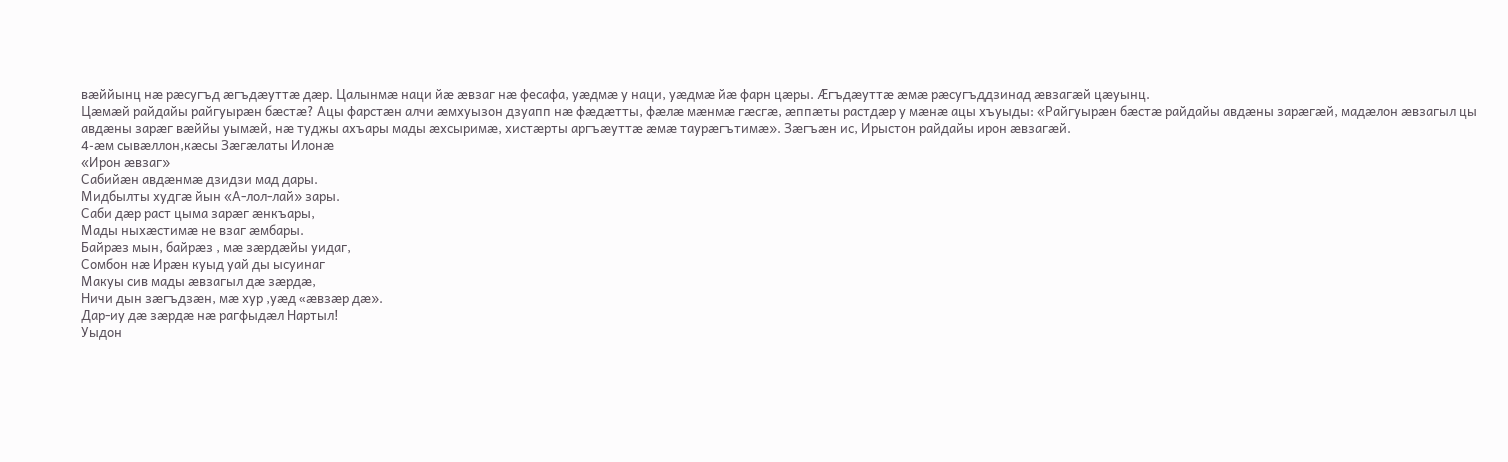вæййынц нæ рæсугъд æгъдæуттæ дæр. Цалынмæ наци йæ æвзаг нæ фесафа, уæдмæ у наци, уæдмæ йæ фарн цæры. Æгъдæуттæ æмæ рæсугъддзинад æвзагæй цæуынц.
Цæмæй райдайы райгуырæн бæстæ? Ацы фарстæн алчи æмхуызон дзуапп нæ фæдæтты, фæлæ мæнмæ гæсгæ, æппæты растдæр у мæнæ ацы хъуыды: «Райгуырæн бæстæ райдайы авдæны зарæгæй, мадæлон æвзагыл цы авдæны зарæг вæййы уымæй, нæ туджы ахъары мады æхсыримæ, хистæрты аргъæуттæ æмæ таурæгътимæ». Зæгъæн ис, Ирыстон райдайы ирон æвзагæй.
4-æм сывæллон,кæсы Зæгæлаты Илонæ
«Ирон æвзаг»
Сабийæн авдæнмæ дзидзи мад дары.
Мидбылты худгæ йын «А-лол-лай» зары.
Саби дæр раст цыма зарæг æнкъары,
Мады ныхæстимæ не взаг æмбары.
Байрæз мын, байрæз , мæ зæрдæйы уидаг,
Сомбон нæ Ирæн куыд уай ды ысуинаг
Макуы сив мады æвзагыл дæ зæрдæ,
Ничи дын зæгъдзæн, мæ хур ,уæд «æвзæр дæ».
Дар-иу дæ зæрдæ нæ рагфыдæл Нартыл!
Уыдон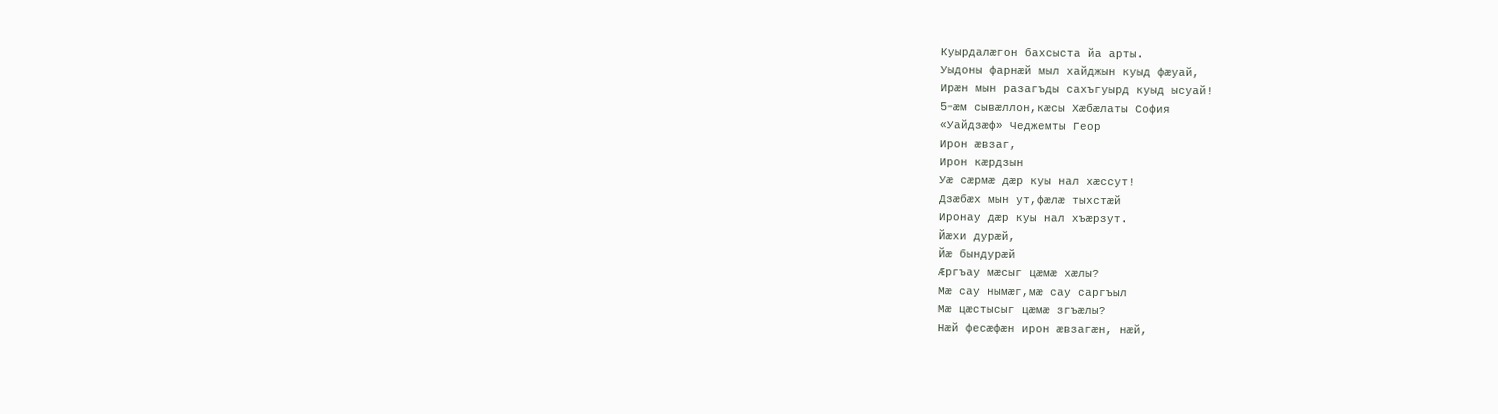Куырдалæгон бахсыста йа арты.
Уыдоны фарнæй мыл хайджын куыд фæуай,
Ирæн мын разагъды сахъгуырд куыд ысуай!
5-æм сывæллон,кæсы Хæбæлаты София
«Уайдзæф» Чеджемты Геор
Ирон æвзаг,
Ирон кæрдзын
Уæ сæрмæ дæр куы нал хæссут!
Дзæбæх мын ут,фæлæ тыхстæй
Иронау дæр куы нал хъæрзут.
Йæхи дурæй,
Йæ бындурæй
Æргъау мæсыг цæмæ хæлы?
Мæ сау нымæг,мæ сау саргъыл
Мæ цæстысыг цæмæ згъæлы?
Нæй фесæфæн ирон æвзагæн, нæй,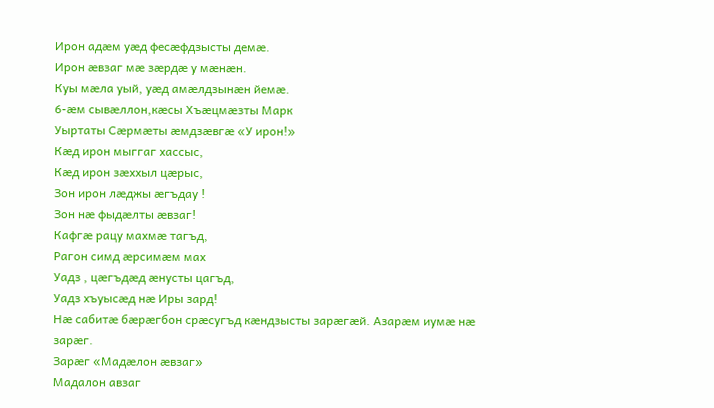Ирон адæм уæд фесæфдзысты демæ.
Ирон æвзаг мæ зæрдæ у мæнæн.
Куы мæла уый, уæд амæлдзынæн йемæ.
6-æм сывæллон,кæсы Хъæцмæзты Марк
Уыртаты Сæрмæты æмдзæвгæ «У ирон!»
Кæд ирон мыггаг хассыс,
Кæд ирон зæххыл цæрыс,
Зон ирон лæджы æгъдау !
Зон нæ фыдæлты æвзаг!
Кафгæ рацу махмæ тагъд,
Рагон симд æрсимæм мах
Уадз , цæгъдæд æнусты цагъд,
Уадз хъуысæд нæ Иры зард!
Нæ сабитæ бæрæгбон срæсугъд кæндзысты зарæгæй. Азарæм иумæ нæ зарæг.
Зарæг «Мадæлон æвзаг»
Мадалон авзаг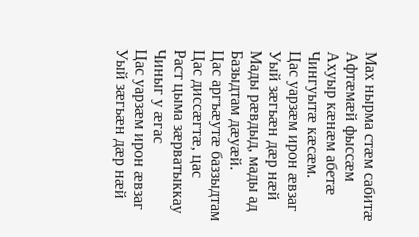Мах нырма стæм сабитæ
Афтæмæй фыссæм
Ахуыр кæнæм абетæ
Чингуытæ кæсæм.
Цас уарзæм ирон æвзаг
Уый зæгьæн дæр нæй
Мады рæвдыд, мады ад
Базыдтам дæуæй.
Цас аргъæутæ баззыдтам
Цас диссæгтæ, цас
Раст цыма зæрватыккау
Чиныг у æгас
Цас уарзæм ирон æвзаг
Уый зæгьæн дæр нæй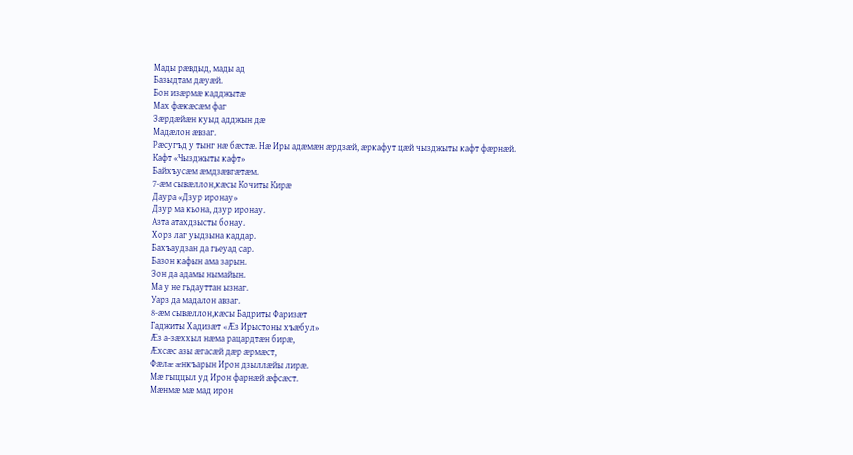Мады рæвдыд, мады ад
Базыдтам дæуæй.
Бон изæрмæ кадджытæ
Мах фæкæсæм фаг
Зæрдæйæн куыд адджын дæ
Мадæлон æвзаг.
Рæсугъд у тынг нæ бæстæ. Нæ Иры адæмæн æрдзæй, æркафут цæй чызджыты кафт фæрнæй.
Кафт «Чызджыты кафт»
Байхъусæм æмдзæвгæтæм.
7-æм сывæллон,кæсы Кочиты Кирæ
Даура «Дзур иронау»
Дзур ма кьона, дзур иронау.
Азта атахдзысты бонау.
Хорз лаг уыдзына каддар.
Бахъаудзан да гьеуад сар.
Базон кафын ама зарын.
Зон да адамы нымайын.
Ма у не гьдауттан ызнаг.
Уарз да мадалон авзаг.
8-æм сывæллон,кæсы Бадриты Фаризæт
Гаджиты Хадизæт «Æз Ирыстоны хъæбул»
Æз а-зæххыл нæма рацардтæн бирæ,
Æхсæс азы æгасæй дæр æрмæст,
Фæлæ æнкъарын Ирон дзыллæйы лирæ.
Мæ гыццыл уд Ирон фарнæй æфсæст.
Мæнмæ мæ мад ирон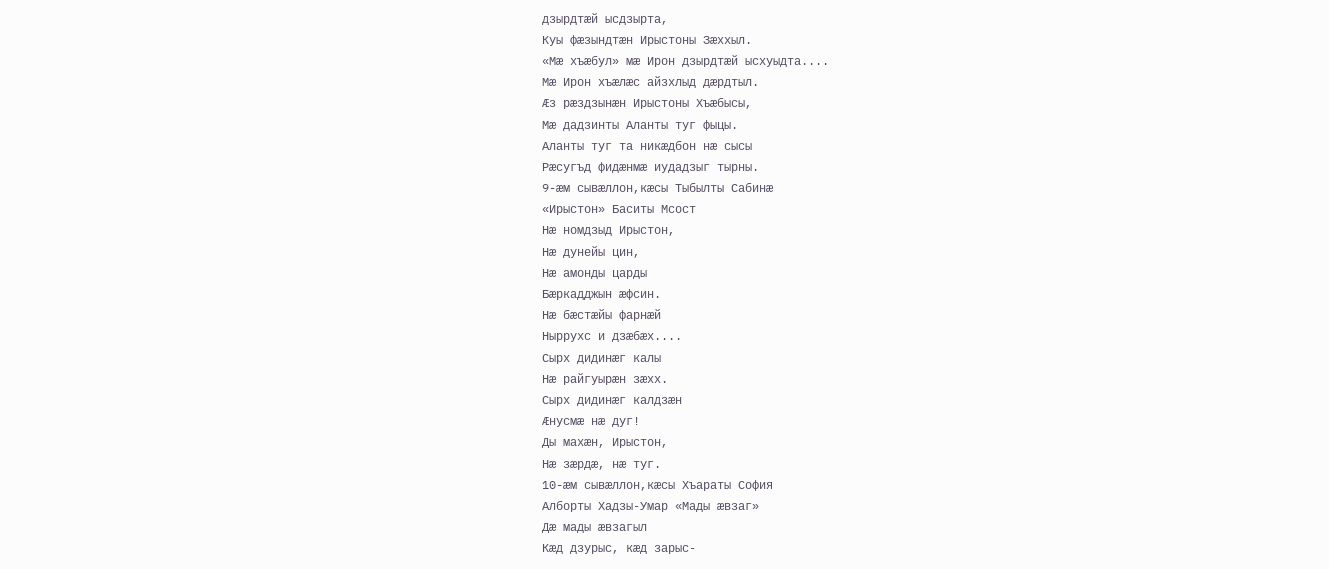дзырдтæй ысдзырта,
Куы фæзындтæн Ирыстоны Зæххыл.
«Мæ хъæбул» мæ Ирон дзырдтæй ысхуыдта....
Мæ Ирон хъæлæс айзхлыд дæрдтыл.
Æз рæздзынæн Ирыстоны Хъæбысы,
Мæ дадзинты Аланты туг фыцы.
Аланты туг та никæдбон нæ сысы
Рæсугъд фидæнмæ иудадзыг тырны.
9-æм сывæллон,кæсы Тыбылты Сабинæ
«Ирыстон» Баситы Мсост
Нæ номдзыд Ирыстон,
Нæ дунейы цин,
Нæ амонды царды
Бæркадджын æфсин.
Нæ бæстæйы фарнæй
Ныррухс и дзæбæх....
Сырх дидинæг калы
Нæ райгуырæн зæхх.
Сырх дидинæг калдзæн
Æнусмæ нæ дуг!
Ды махæн, Ирыстон,
Нæ зæрдæ, нæ туг.
10-æм сывæллон,кæсы Хъараты София
Алборты Хадзы-Умар «Мады æвзаг»
Дæ мады æвзагыл
Кæд дзурыс, кæд зарыс-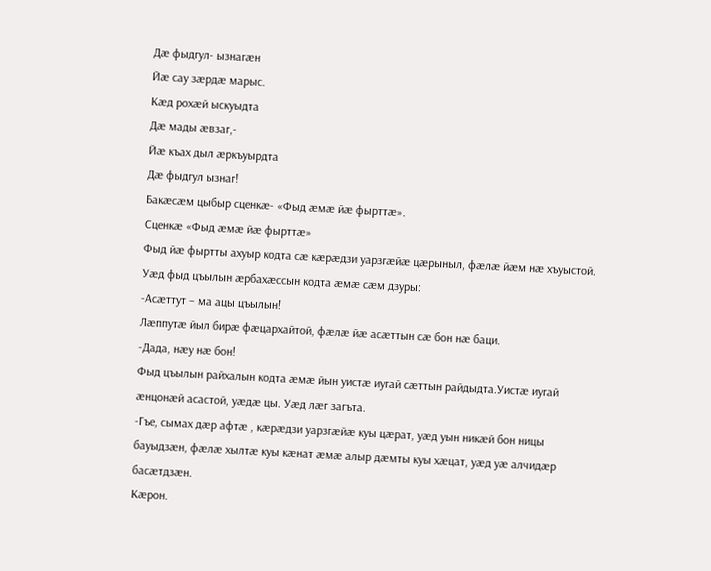Дæ фыдгул- ызнагæн
Йæ сау зæрдæ марыс.
Кæд рохæй ыскуыдта
Дæ мады æвзаг,-
Йæ къах дыл æркъуырдта
Дæ фыдгул ызнаг!
Бакæсæм цыбыр сценкæ- «Фыд æмæ йæ фырттæ».
Сценкæ «Фыд æмæ йæ фырттæ»
Фыд йæ фыртты ахуыр кодта сæ кæрæдзи уарзгæйæ цæрыныл, фæлæ йæм нæ хъуыстой. Уæд фыд цъылын æрбахæссын кодта æмæ сæм дзуры:
-Асæттут – ма ацы цъылын!
Лæппутæ йыл бирæ фæцархайтой, фæлæ йæ асæттын сæ бон нæ баци.
-Дада, нæу нæ бон!
Фыд цъылын райхалын кодта æмæ йын уистæ иугай сæттын райдыдта.Уистæ иугай æнцонæй асастой, уæдæ цы. Уæд лæг загъта.
-Гъе, сымах дæр афтæ , кæрæдзи уарзгæйæ куы цæрат, уæд уын никæй бон ницы бауыдзæн, фæлæ хылтæ куы кæнат æмæ алыр дæмты куы хæцат, уæд уæ алчидæр басæтдзæн.
Кæрон.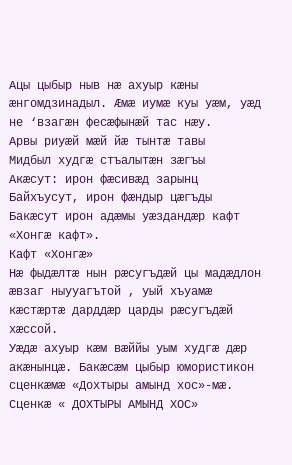Ацы цыбыр ныв нæ ахуыр кæны æнгомдзинадыл. Æмæ иумæ куы уæм, уæд не ‘взагæн фесæфынæй тас нæу.
Арвы риуæй мæй йæ тынтæ тавы
Мидбыл худгæ стъалытæн зæгъы
Акæсут: ирон фæсивæд зарынц
Байхъусут, ирон фæндыр цæгъды
Бакæсут ирон адæмы уæздандæр кафт «Хонгæ кафт».
Кафт «Хонгæ»
Нæ фыдæлтæ нын рæсугъдæй цы мадæдлон æвзаг ныууагътой , уый хъуамæ кæстæртæ дарддæр царды рæсугъдæй хæссой.
Уæдæ ахуыр кæм вæййы уым худгæ дæр акæнынцæ. Бакæсæм цыбыр юмористикон сценкæмæ «Дохтыры амынд хос»-мæ.
Сценкæ « ДОХТЫРЫ АМЫНД ХОС»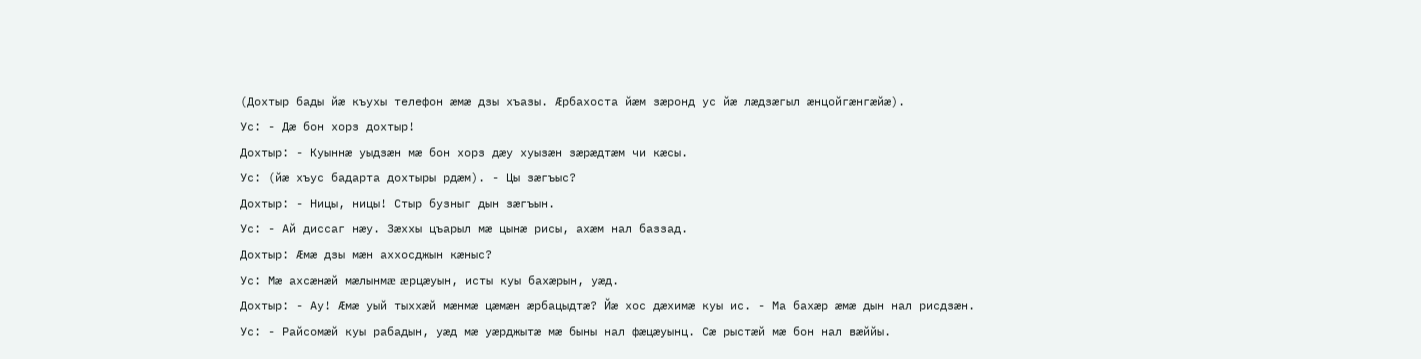(Дохтыр бады йæ къухы телефон æмæ дзы хъазы. Æрбахоста йæм зæронд ус йæ лæдзæгыл æнцойгæнгæйæ).
Ус: - Дæ бон хорз дохтыр!
Дохтыр: - Куыннæ уыдзæн мæ бон хорз дæу хуызæн зæрæдтæм чи кæсы.
Ус: (йæ хъус бадарта дохтыры рдæм). - Цы зæгъыс?
Дохтыр: - Ницы, ницы! Стыр бузныг дын зæгъын.
Ус: - Ай диссаг нæу. Зæххы цъарыл мæ цынæ рисы, ахæм нал баззад.
Дохтыр: Æмæ дзы мæн аххосджын кæныс?
Ус: Мæ ахсæнæй мæлынмæ æрцæуын, исты куы бахæрын, уæд.
Дохтыр: - Ау! Æмæ уый тыххæй мæнмæ цæмæн æрбацыдтæ? Йæ хос дæхимæ куы ис. - Ма бахæр æмæ дын нал рисдзæн.
Ус: - Райсомæй куы рабадын, уæд мæ уæрджытæ мæ быны нал фæцæуынц. Сæ рыстæй мæ бон нал вæййы.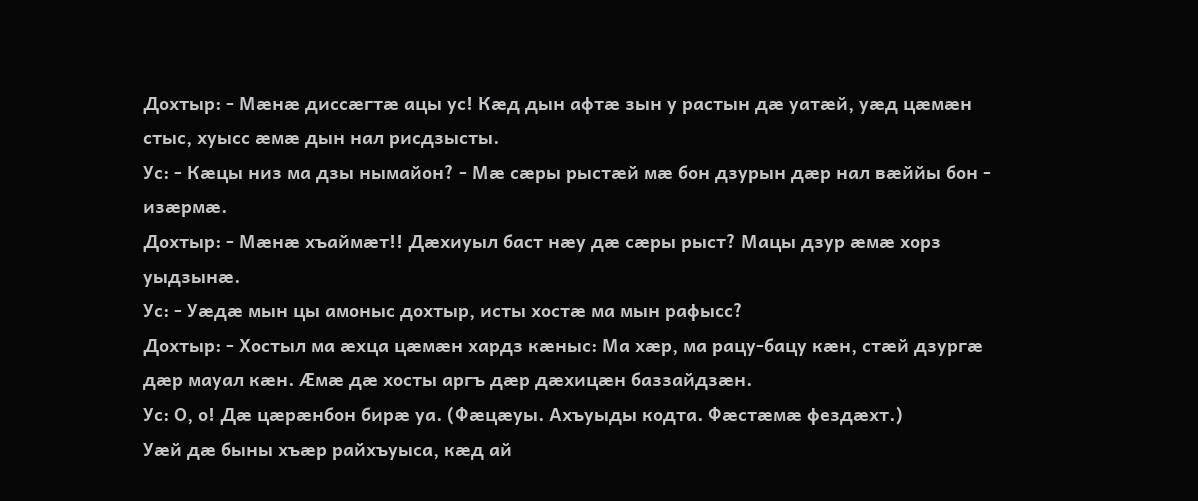Дохтыр: - Мæнæ диссæгтæ ацы ус! Кæд дын афтæ зын у растын дæ уатæй, уæд цæмæн стыс, хуысс æмæ дын нал рисдзысты.
Ус: - Кæцы низ ма дзы нымайон? - Мæ сæры рыстæй мæ бон дзурын дæр нал вæййы бон - изæрмæ.
Дохтыр: - Мæнæ хъаймæт!! Дæхиуыл баст нæу дæ сæры рыст? Мацы дзур æмæ хорз уыдзынæ.
Ус: - Уæдæ мын цы амоныс дохтыр, исты хостæ ма мын рафысс?
Дохтыр: - Хостыл ма æхца цæмæн хардз кæныс: Ма хæр, ма рацу-бацу кæн, стæй дзургæ дæр мауал кæн. Æмæ дæ хосты аргъ дæр дæхицæн баззайдзæн.
Ус: О, о! Дæ цæрæнбон бирæ уа. (Фæцæуы. Ахъуыды кодта. Фæстæмæ фездæхт.)
Уæй дæ быны хъæр райхъуыса, кæд ай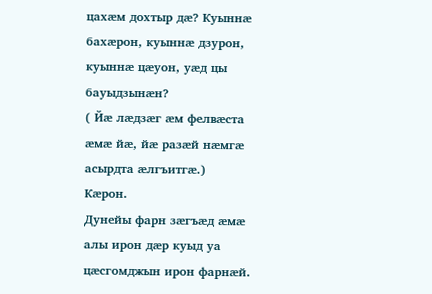цахæм дохтыр дæ? Куыннæ бахæрон, куыннæ дзурон, куыннæ цæуон, уæд цы бауыдзынæн?
( Йæ лæдзæг æм фелвæста æмæ йæ, йæ разæй нæмгæ асырдта æлгъитгæ.)
Кæрон.
Дунейы фарн зæгъæд æмæ алы ирон дæр куыд уа цæсгомджын ирон фарнæй.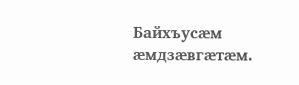Байхъусæм æмдзæвгæтæм.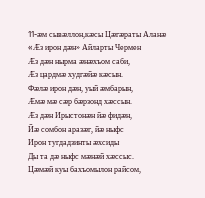11-æм сывæллон,кæсы Цæгæраты Аланæ
«Æз ирон дæн» Айларты Чермен
Æз дæн нырма æнæхъом саби,
Æз цардмæ худгæйæ кæсын.
Фæлæ ирон дæн, уый æмбарын,
Æмæ мæ сæр бæрзонд хæссын.
Æз дæн Ирыстонæн йæ фидæн,
Йæ сомбон аразæг, йæ ныфс
Ирон тугдадзинты æхсиды
Ды та дæ ныфс мæнæй хæссыс.
Цæмæй куы бахъомылон райсом,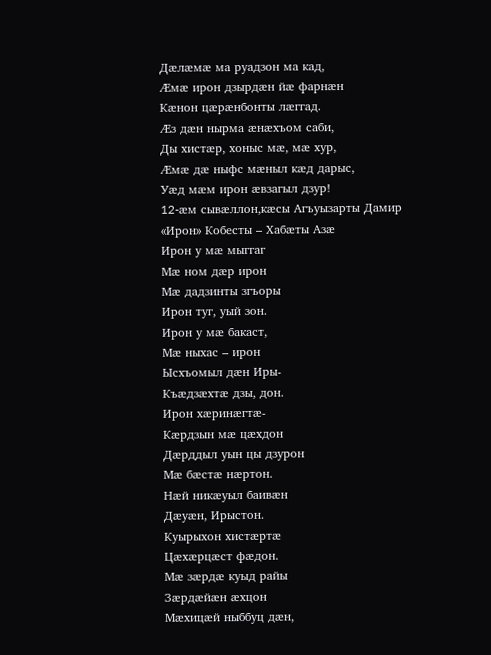Дæлæмæ ма руадзон ма кад,
Æмæ ирон дзырдæн йæ фарнæн
Кæнон цæрæнбонты лæггад.
Æз дæн нырма æнæхъом саби,
Ды хистæр, хоныс мæ, мæ хур,
Æмæ дæ ныфс мæныл кæд дарыс,
Уæд мæм ирон æвзагыл дзур!
12-æм сывæллон,кæсы Агъуызарты Дамир
«Ирон» Кобесты – Хабæты Азæ
Ирон у мæ мыггаг
Мæ ном дæр ирон
Мæ дадзинты згъоры
Ирон туг, уый зон.
Ирон у мæ бакаст,
Мæ ныхас – ирон
Ысхъомыл дæн Иры-
Къæдзæхтæ дзы, дон.
Ирон хæринæгтæ-
Кæрдзын мæ цæхдон
Дæрддыл уын цы дзурон
Мæ бæстæ нæртон.
Нæй никæуыл баивæн
Дæуæн, Ирыстон.
Куырыхон хистæртæ
Цæхæрцæст фæдон.
Мæ зæрдæ куыд райы
Зæрдæйæн æхцон
Мæхицæй ныббуц дæн,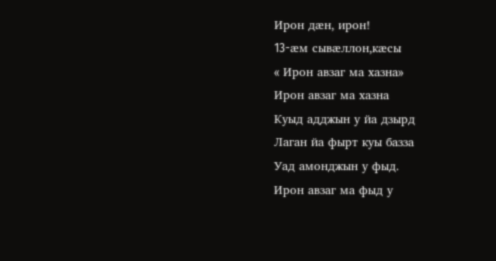Ирон дæн, ирон!
13-æм сывæллон,кæсы
« Ирон авзаг ма хазна»
Ирон авзаг ма хазна
Куыд адджын у йа дзырд
Лаган йа фырт куы базза
Уад амонджын у фыд.
Ирон авзаг ма фыд у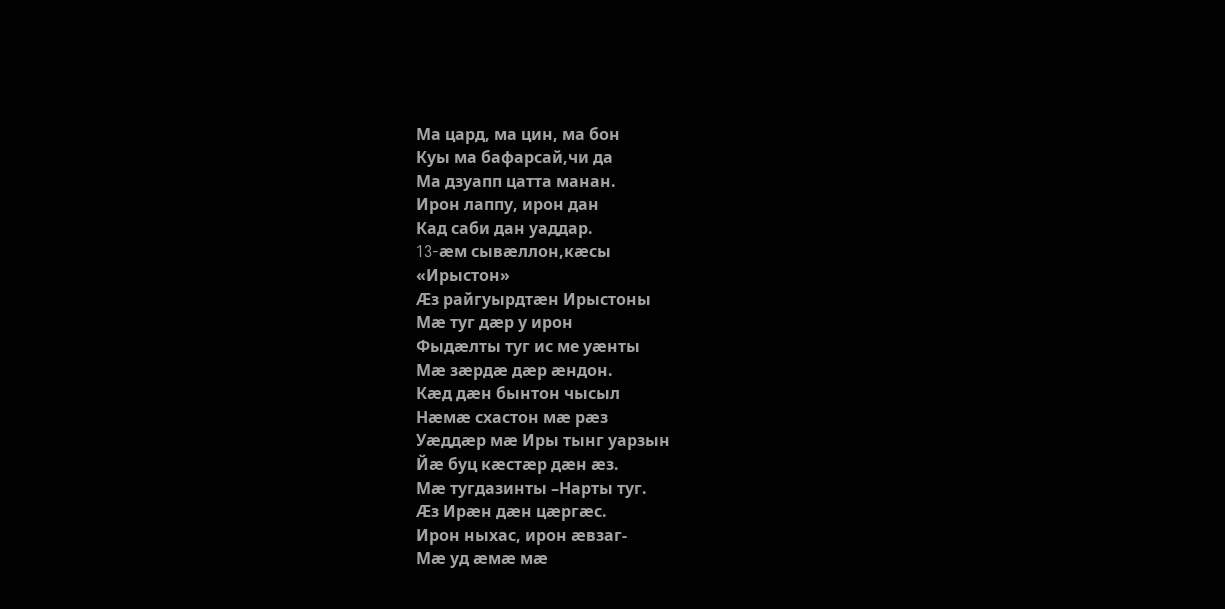Ма цард, ма цин, ма бон
Куы ма бафарсай,чи да
Ма дзуапп цатта манан.
Ирон лаппу, ирон дан
Кад саби дан уаддар.
13-æм сывæллон,кæсы
«Ирыстон»
Æз райгуырдтæн Ирыстоны
Мæ туг дæр у ирон
Фыдæлты туг ис ме уæнты
Мæ зæрдæ дæр æндон.
Кæд дæн бынтон чысыл
Нæмæ схастон мæ рæз
Уæддæр мæ Иры тынг уарзын
Йæ буц кæстæр дæн æз.
Мæ тугдазинты –Нарты туг.
Æз Ирæн дæн цæргæс.
Ирон ныхас, ирон æвзаг-
Мæ уд æмæ мæ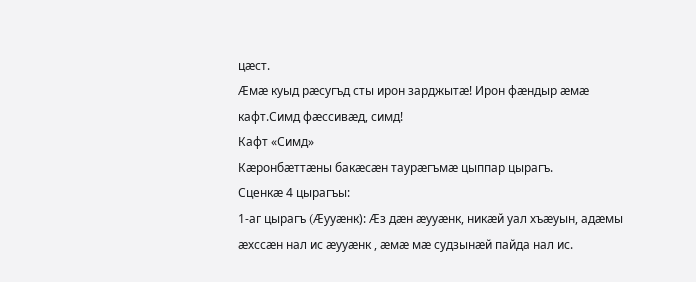цæст.
Æмæ куыд рæсугъд сты ирон зарджытæ! Ирон фæндыр æмæ кафт.Симд фæссивæд, симд!
Кафт «Симд»
Кæронбæттæны бакæсæн таурæгъмæ цыппар цырагъ.
Сценкæ 4 цырагъы:
1-аг цырагъ (Æууæнк): Æз дæн æууæнк, никæй уал хъæуын, адæмы æхссæн нал ис æууæнк , æмæ мæ судзынæй пайда нал ис.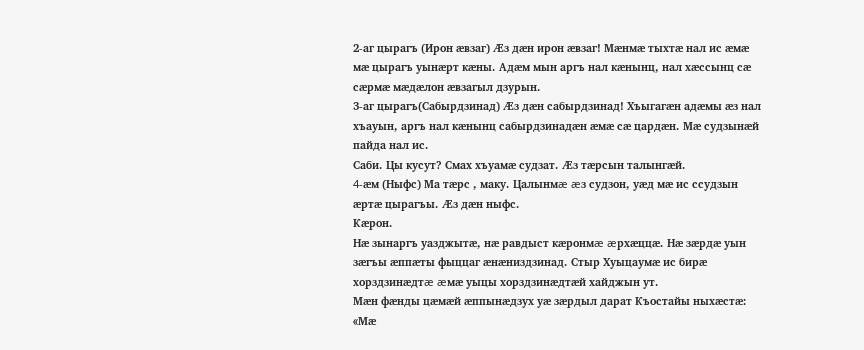2-аг цырагъ (Ирон æвзаг) Æз дæн ирон æвзаг! Мæнмæ тыхтæ нал ис æмæ мæ цырагъ уынæрт кæны. Адæм мын аргъ нал кæнынц, нал хæссынц сæ сæрмæ мæдæлон æвзагыл дзурын.
3-аг цырагъ(Сабырдзинад) Æз дæн сабырдзинад! Хъыгагæн адæмы æз нал хъауын, аргъ нал кæнынц сабырдзинадæн æмæ сæ цардæн. Мæ судзынæй пайда нал ис.
Саби. Цы кусут? Смах хъуамæ судзат. Æз тæрсын талынгæй.
4-æм (Ныфс) Ма тæрс , маку. Цалынмæ æз судзон, уæд мæ ис ссудзын æртæ цырагъы. Æз дæн ныфс.
Кæрон.
Нæ зынаргъ уазджытæ, нæ равдыст кæронмæ æрхæццæ. Нæ зæрдæ уын зæгъы æппæты фыццаг æнæниздзинад. Стыр Хуыцаумæ ис бирæ хорздзинæдтæ æмæ уыцы хорздзинæдтæй хайджын ут.
Мæн фæнды цæмæй æппынæдзух уæ зæрдыл дарат Къостайы ныхæстæ: «Мæ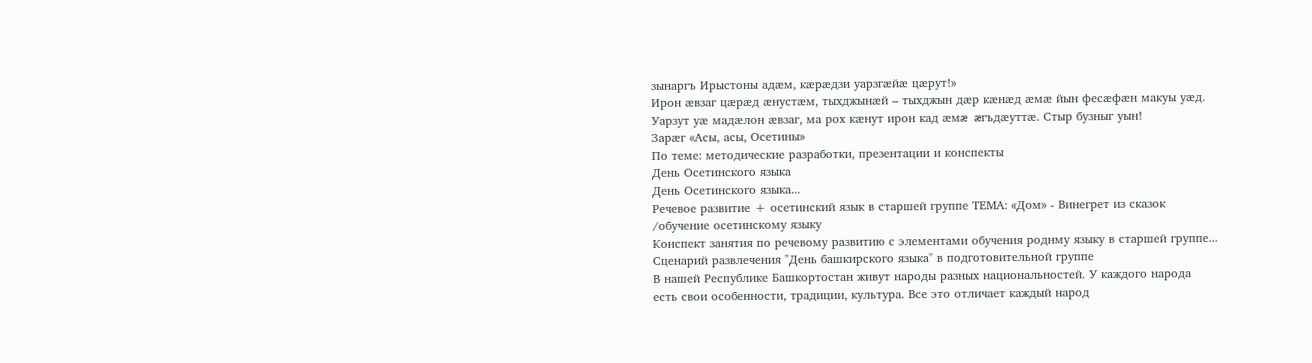зынаргъ Ирыстоны адæм, кæрæдзи уарзгæйæ цæрут!»
Ирон æвзаг цæрæд æнустæм, тыхджынæй – тыхджын дæр кæнæд æмæ йын фесæфæн макуы уæд.
Уарзут уæ мадæлон æвзаг, ма рох кæнут ирон кад æмæ æгъдæуттæ. Стыр бузныг уын!
Зарæг «Асы, асы, Осетины»
По теме: методические разработки, презентации и конспекты
День Осетинского языка
День Осетинского языка...
Речевое развитие + осетинский язык в старшей группе ТЕМА: «Дом» - Винегрет из сказок /обучение осетинскому языку
Конспект занятия по речевому развитию с элементами обучения роднму языку в старшей группе...
Сценарий развлечения "День башкирского языка" в подготовительной группе
В нашей Республике Башкортостан живут народы разных национальностей. У каждого народа есть свои особенности, традиции, культура. Все это отличает каждый народ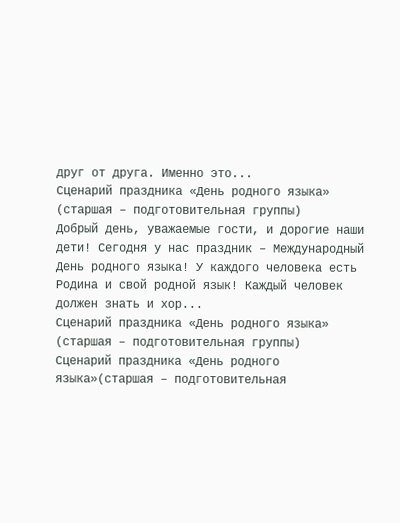друг от друга. Именно это...
Сценарий праздника «День родного языка» (старшая – подготовительная группы)
Добрый день, уважаемые гости, и дорогие наши дети! Сегодня у нас праздник – Международный День родного языка! У каждого человека есть Родина и свой родной язык! Каждый человек должен знать и хор...
Сценарий праздника «День родного языка» (старшая – подготовительная группы)
Сценарий праздника «День родного языка»(старшая – подготовительная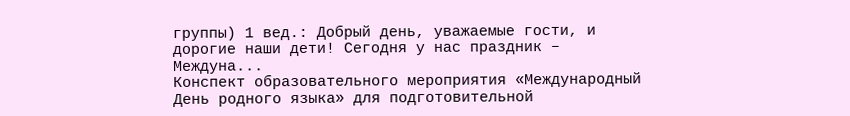группы) 1 вед.: Добрый день, уважаемые гости, и дорогие наши дети! Сегодня у нас праздник – Междуна...
Конспект образовательного мероприятия «Международный День родного языка» для подготовительной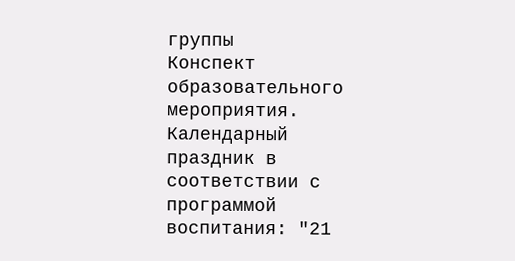группы
Конспект образовательного мероприятия. Календарный праздник в соответствии с программой воспитания: "21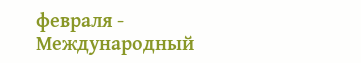февраля - Международный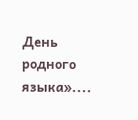День родного языка»....